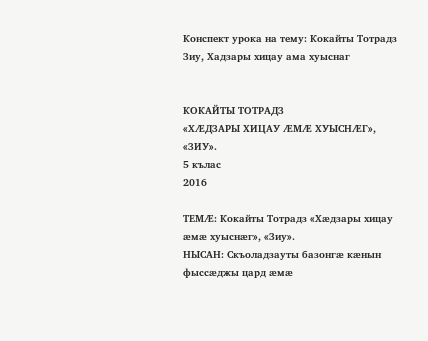Конспект урока на тему: Кокайты Тотрадз Зиу, Хадзары хицау ама хуыснаг


КОКАЙТЫ ТОТРАДЗ
«ХÆДЗАРЫ ХИЦАУ ÆМÆ ХУЫСНÆГ»,
«ЗИУ».
5 кълас
2016

ТЕМÆ: Кокайты Тотрадз «Хæдзары хицау æмæ хуыснæг», «Зиу».
НЫСАН: Скъоладзауты базонгæ кæнын фыссæджы цард æмæ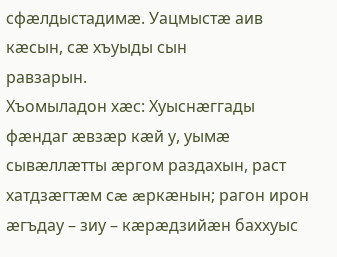сфæлдыстадимæ. Уацмыстæ аив кæсын, сæ хъуыды сын
равзарын.
Хъомыладон хæс: Хуыснæггады фæндаг æвзæр кæй у, уымæ сывæллæтты æргом раздахын, раст хатдзæгтæм сæ æркæнын; рагон ирон æгъдау – зиу – кæрæдзийæн баххуыс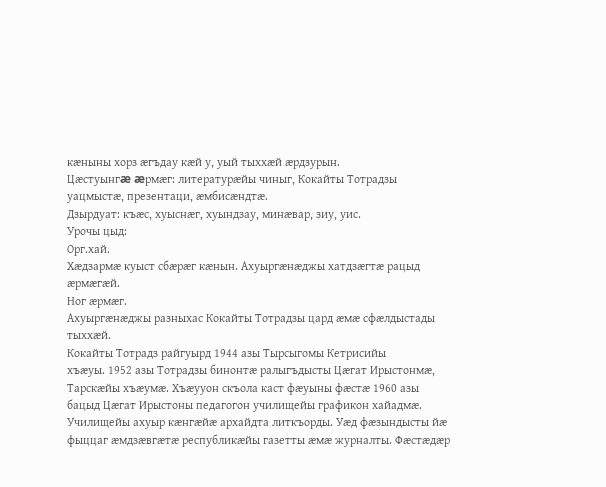кæныны хорз æгъдау кæй у, уый тыххæй æрдзурын.
Цæстуынгæ æрмæг: литературæйы чиныг, Кокайты Тотрадзы уацмыстæ, презентаци, æмбисæндтæ.
Дзырдуат: къæс, хуыснæг, хуындзау, минæвар, зиу, уис.
Урочы цыд:
Орг.хай.
Хæдзармæ куыст сбæрæг кæнын. Ахуыргæнæджы хатдзæгтæ рацыд æрмæгæй.
Ног æрмæг.
Ахуыргæнæджы разныхас Кокайты Тотрадзы цард æмæ сфæлдыстады тыххæй.
Кокайты Тотрадз райгуырд 1944 азы Тырсыгомы Кетрисийы
хъæуы. 1952 азы Тотрадзы бинонтæ ралыгъдысты Цæгат Ирыстонмæ, Тарскæйы хъæумæ. Хъæууон скъола каст фæуыны фæстæ 1960 азы бацыд Цæгат Ирыстоны педагогон училищейы графикон хайадмæ. Училищейы ахуыр кæнгæйæ архайдта литкъорды. Уæд фæзындысты йæ фыццаг æмдзæвгæтæ республикæйы газетты æмæ журналты. Фæстæдæр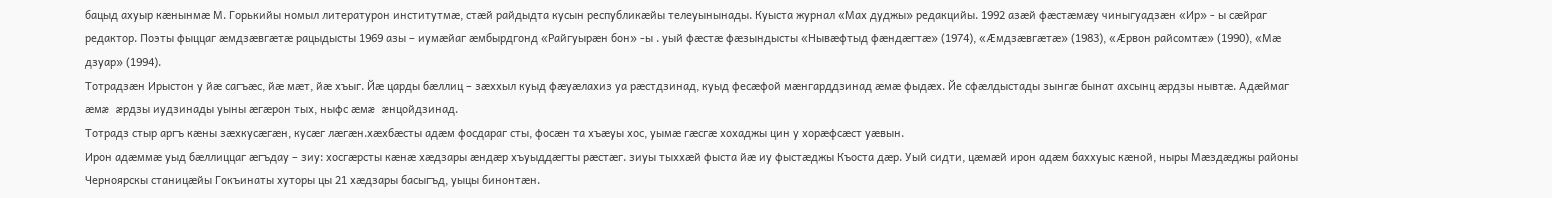бацыд ахуыр кæнынмæ М. Горькийы номыл литературон институтмæ, стæй райдыдта кусын республикæйы телеуынынады. Куыста журнал «Мах дуджы» редакцийы. 1992 азæй фæстæмæу чиныгуадзæн «Ир» - ы сæйраг редактор. Поэты фыццаг æмдзæвгæтæ рацыдысты 1969 азы – иумæйаг æмбырдгонд «Райгуырæн бон» -ы . уый фæстæ фæзындысты «Нывæфтыд фæндæгтæ» (1974), «Æмдзæвгæтæ» (1983), «Æрвон райсомтæ» (1990), «Мæ дзуар» (1994).
Тотрадзæн Ирыстон у йæ сагъæс, йæ мæт, йæ хъыг. Йæ царды бæллиц – зæххыл куыд фæуæлахиз уа рæстдзинад, куыд фесæфой мæнгарддзинад æмæ фыдæх. Йе сфæлдыстады зынгæ бынат ахсынц æрдзы нывтæ. Адæймаг æмæ æрдзы иудзинады уыны æгæрон тых, ныфс æмæ æнцойдзинад.
Тотрадз стыр аргъ кæны зæхкусæгæн, кусæг лæгæн.хæхбæсты адæм фосдараг сты, фосæн та хъæуы хос, уымæ гæсгæ хохаджы цин у хорæфсæст уæвын.
Ирон адæммæ уыд бæллиццаг æгъдау – зиу: хосгæрсты кæнæ хæдзары æндæр хъуыддæгты рæстæг. зиуы тыххæй фыста йæ иу фыстæджы Къоста дæр. Уый сидти, цæмæй ирон адæм баххуыс кæной, ныры Мæздæджы районы Черноярскы станицæйы Гокъинаты хуторы цы 21 хæдзары басыгъд, уыцы бинонтæн.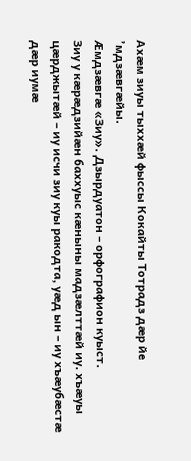Ахæм зиуы тыххæй фыссы Кокайты Тотрадз дæр йе ’мдзæвгæйы.
Æмдзæвгæ «Зиу». Дзырдуатон – орфографион куыст.
Зиу у кæрæдзийæн баххуыс кæныны мадзæлттæй иу. хъæуы цæрджытæй – иу исчи зиу куы ракодта, уæд ын – иу хъæубæстæ дæр иумæ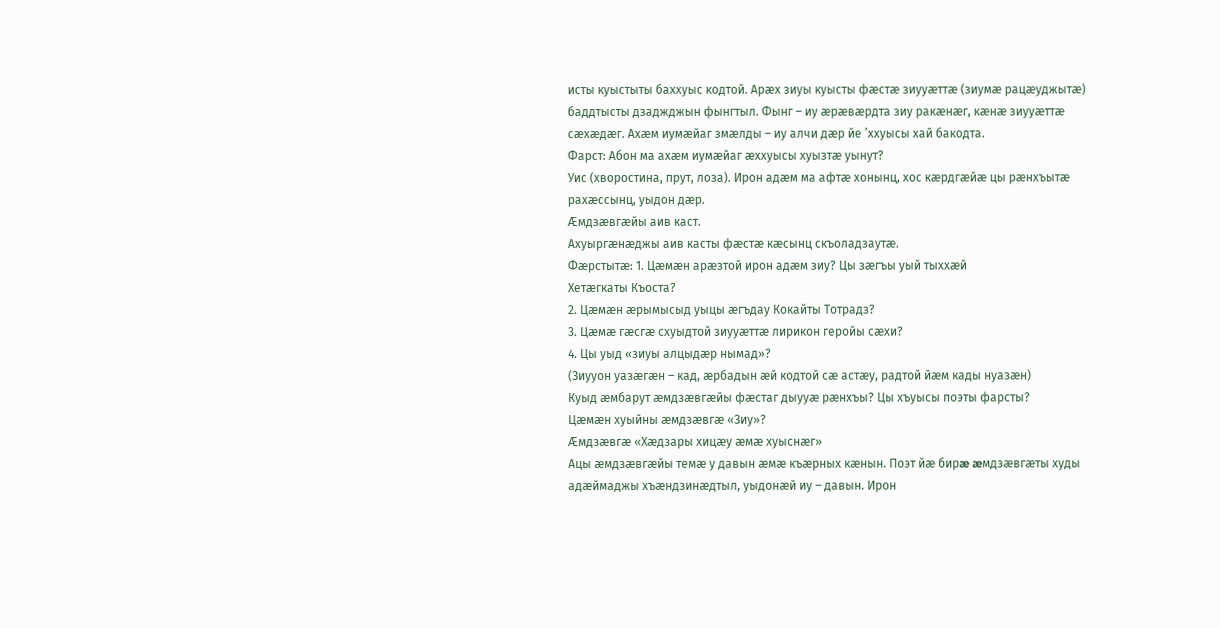исты куыстыты баххуыс кодтой. Арæх зиуы куысты фæстæ зиууæттæ (зиумæ рацæуджытæ) баддтысты дзаджджын фынгтыл. Фынг – иу æрæвæрдта зиу ракæнæг, кæнæ зиууæттæ сæхæдæг. Ахæм иумæйаг змæлды – иу алчи дæр йе ’ххуысы хай бакодта.
Фарст: Абон ма ахæм иумæйаг æххуысы хуызтæ уынут?
Уис (хворостина, прут, лоза). Ирон адæм ма афтæ хонынц, хос кæрдгæйæ цы рæнхъытæ рахæссынц, уыдон дæр.
Æмдзæвгæйы аив каст.
Ахуыргæнæджы аив касты фæстæ кæсынц скъоладзаутæ.
Фæрстытæ: 1. Цæмæн арæзтой ирон адæм зиу? Цы зæгъы уый тыххæй
Хетæгкаты Къоста?
2. Цæмæн æрымысыд уыцы æгъдау Кокайты Тотрадз?
3. Цæмæ гæсгæ схуыдтой зиууæттæ лирикон геройы сæхи?
4. Цы уыд «зиуы алцыдæр нымад»?
(Зиууон уазæгæн – кад, æрбадын æй кодтой сæ астæу, радтой йæм кады нуазæн)
Куыд æмбарут æмдзæвгæйы фæстаг дыууæ рæнхъы? Цы хъуысы поэты фарсты?
Цæмæн хуыйны æмдзæвгæ «Зиу»?
Æмдзæвгæ «Хæдзары хицæу æмæ хуыснæг»
Ацы æмдзæвгæйы темæ у давын æмæ къæрных кæнын. Поэт йæ бирæ æмдзæвгæты худы адæймаджы хъæндзинæдтыл, уыдонæй иу – давын. Ирон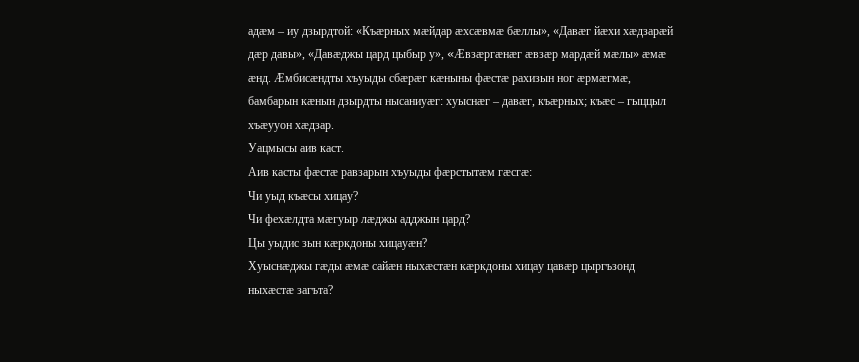адæм – иу дзырдтой: «Къæрных мæйдар æхсæвмæ бæллы», «Давæг йæхи хæдзарæй дæр давы», «Давæджы цард цыбыр у», «Æвзæргæнæг æвзæр мардæй мæлы» æмæ æнд. Æмбисæндты хъуыды сбæрæг кæныны фæстæ рахизын ног æрмæгмæ, бамбарын кæнын дзырдты нысаниуæг: хуыснæг – давæг, къæрных; къæс – гыццыл хъæууон хæдзар.
Уацмысы аив каст.
Аив касты фæстæ равзарын хъуыды фæрстытæм гæсгæ:
Чи уыд къæсы хицау?
Чи фехæлдта мæгуыр лæджы адджын цард?
Цы уыдис зын кæркдоны хицауæн?
Хуыснæджы гæды æмæ сайæн ныхæстæн кæркдоны хицау цавæр цыргъзонд ныхæстæ загъта?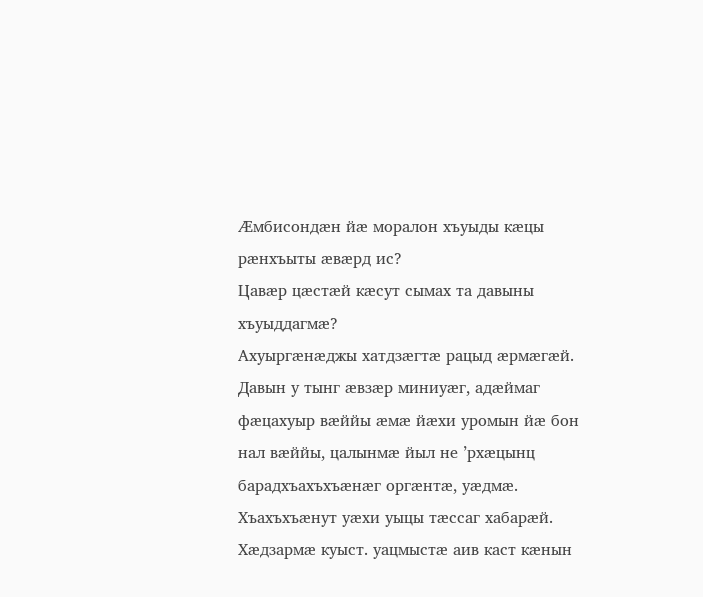Æмбисондæн йæ моралон хъуыды кæцы рæнхъыты æвæрд ис?
Цавæр цæстæй кæсут сымах та давыны хъуыддагмæ?
Ахуыргæнæджы хатдзæгтæ рацыд æрмæгæй.
Давын у тынг æвзæр миниуæг, адæймаг фæцахуыр вæййы æмæ йæхи уромын йæ бон нал вæййы, цалынмæ йыл не ’рхæцынц барадхъахъхъæнæг оргæнтæ, уæдмæ. Хъахъхъæнут уæхи уыцы тæссаг хабарæй.
Хæдзармæ куыст. уацмыстæ аив каст кæнын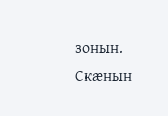зонын. Скæнын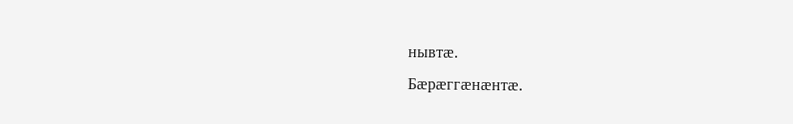нывтæ.
Бæрæггæнæнтæ.